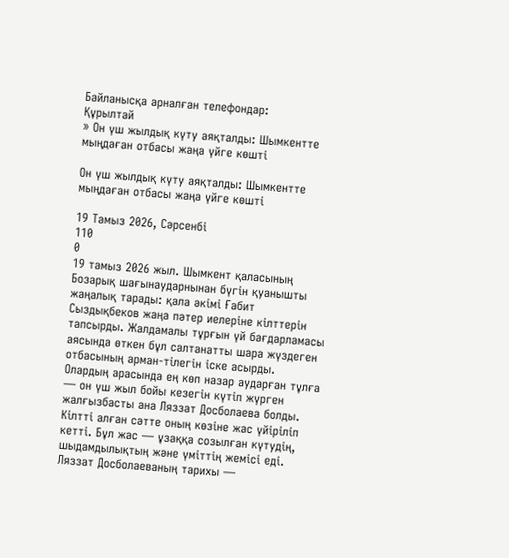Байланысқа арналған телефондар:
Құрылтай
» Он үш жылдық күту аяқталды: Шымкентте мыңдаған отбасы жаңа үйге көшті

Он үш жылдық күту аяқталды: Шымкентте мыңдаған отбасы жаңа үйге көшті

19 Тамыз 2026, Сәрсенбі
110
0
19 тамыз 2026 жыл. Шымкент қаласының Бозарық шағынаударнынан бүгін қуанышты жаңалық тарады: қала әкімі Ғабит Сыздықбеков жаңа пәтер иелеріне кілттерін тапсырды. Жалдамалы тұрғын үй бағдарламасы аясында өткен бұл салтанатты шара жүздеген отбасының арман-тілегін іске асырды. Олардың арасында ең көп назар аударған тұлға — он үш жыл бойы кезегін күтіп жүрген жалғызбасты ана Ляззат Досболаева болды. Кілтті алған сәтте оның көзіне жас үйіріліп кетті. Бұл жас — ұзаққа созылған күтудің, шыдамдылықтың және үміттің жемісі еді.
Ляззат Досболаеваның тарихы —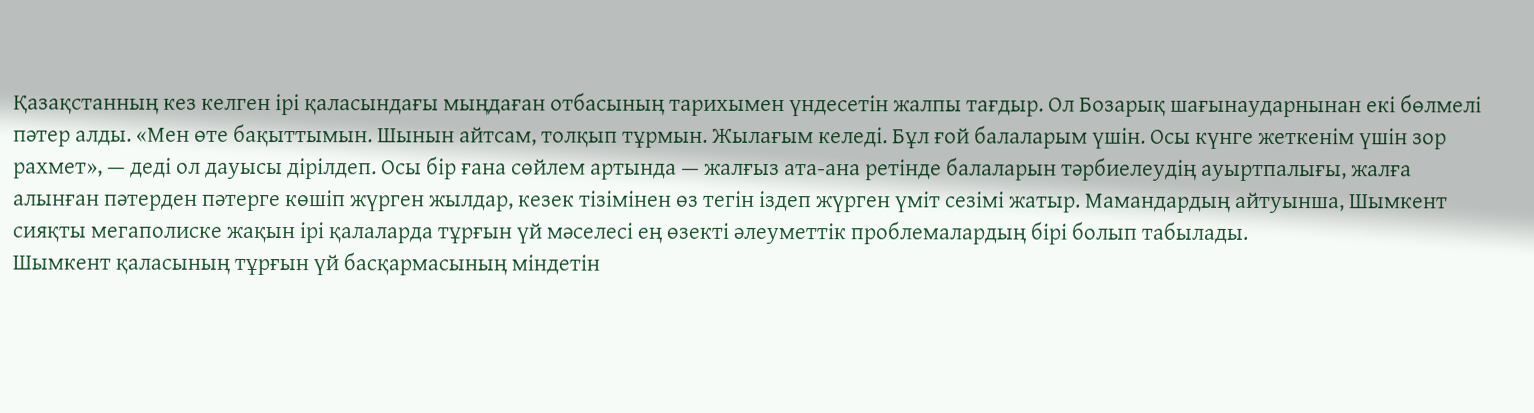Қазақстанның кез келген ірі қаласындағы мыңдаған отбасының тарихымен үндесетін жалпы тағдыр. Ол Бозарық шағынаударнынан екі бөлмелі пәтер алды. «Мен өте бақыттымын. Шынын айтсам, толқып тұрмын. Жылағым келеді. Бұл ғой балаларым үшін. Осы күнге жеткенім үшін зор рахмет», — деді ол дауысы дірілдеп. Осы бір ғана сөйлем артында — жалғыз ата-ана ретінде балаларын тәрбиелеудің ауыртпалығы, жалға алынған пәтерден пәтерге көшіп жүрген жылдар, кезек тізімінен өз тегін іздеп жүрген үміт сезімі жатыр. Мамандардың айтуынша, Шымкент сияқты мегаполиске жақын ірі қалаларда тұрғын үй мәселесі ең өзекті әлеуметтік проблемалардың бірі болып табылады.
Шымкент қаласының тұрғын үй басқармасының міндетін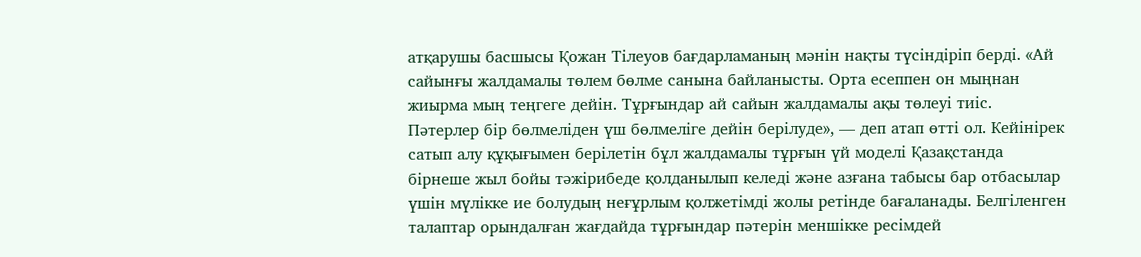атқарушы басшысы Қожан Тілеуов бағдарламаның мәнін нақты түсіндіріп берді. «Ай сайынғы жалдамалы төлем бөлме санына байланысты. Орта есеппен он мыңнан жиырма мың теңгеге дейін. Тұрғындар ай сайын жалдамалы ақы төлеуі тиіс. Пәтерлер бір бөлмеліден үш бөлмеліге дейін берілуде», — деп атап өтті ол. Кейінірек сатып алу құқығымен берілетін бұл жалдамалы тұрғын үй моделі Қазақстанда бірнеше жыл бойы тәжірибеде қолданылып келеді және азғана табысы бар отбасылар үшін мүлікке ие болудың неғұрлым қолжетімді жолы ретінде бағаланады. Белгіленген талаптар орындалған жағдайда тұрғындар пәтерін меншікке ресімдей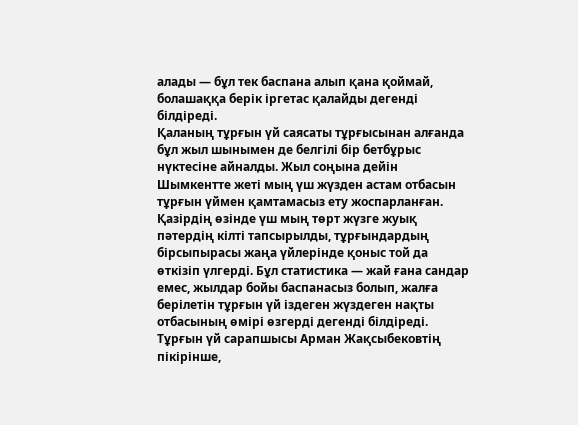алады — бұл тек баспана алып қана қоймай, болашаққа берік іргетас қалайды дегенді білдіреді.
Қаланың тұрғын үй саясаты тұрғысынан алғанда бұл жыл шынымен де белгілі бір бетбұрыс нүктесіне айналды. Жыл соңына дейін Шымкентте жеті мың үш жүзден астам отбасын тұрғын үймен қамтамасыз ету жоспарланған. Қазірдің өзінде үш мың төрт жүзге жуық пәтердің кілті тапсырылды, тұрғындардың бірсыпырасы жаңа үйлерінде қоныс той да өткізіп үлгерді. Бұл статистика — жай ғана сандар емес, жылдар бойы баспанасыз болып, жалға берілетін тұрғын үй іздеген жүздеген нақты отбасының өмірі өзгерді дегенді білдіреді. Тұрғын үй сарапшысы Арман Жақсыбековтің пікірінше,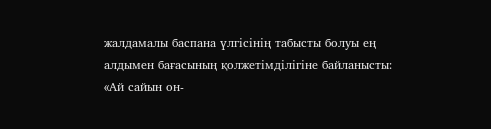жалдамалы баспана үлгісінің табысты болуы ең алдымен бағасының қолжетімділігіне байланысты: «Ай сайын он-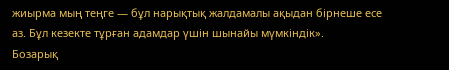жиырма мың теңге — бұл нарықтық жалдамалы ақыдан бірнеше есе аз. Бұл кезекте тұрған адамдар үшін шынайы мүмкіндік».
Бозарық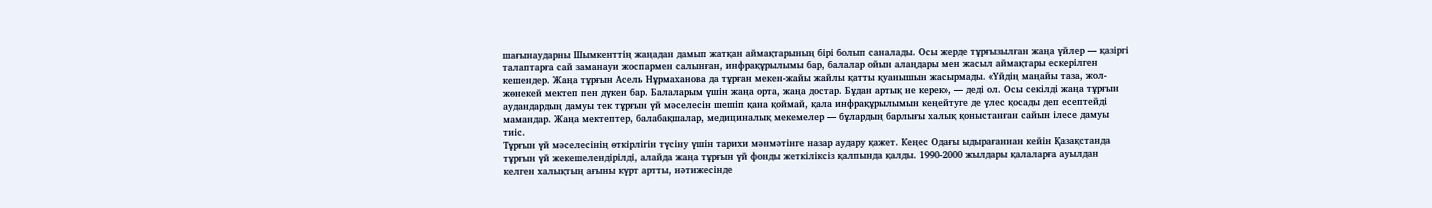шағынаударны Шымкенттің жаңадан дамып жатқан аймақтарының бірі болып саналады. Осы жерде тұрғызылған жаңа үйлер — қазіргі талаптарға сай заманауи жоспармен салынған, инфрақұрылымы бар, балалар ойын алаңдары мен жасыл аймақтары ескерілген кешендер. Жаңа тұрғын Асель Нұрмаханова да тұрған мекен-жайы жайлы қатты қуанышын жасырмады. «Үйдің маңайы таза, жол-жөнекей мектеп пен дүкен бар. Балаларым үшін жаңа орта, жаңа достар. Бұдан артық не керек», — деді ол. Осы секілді жаңа тұрғын аудандардың дамуы тек тұрғын үй мәселесін шешіп қана қоймай, қала инфрақұрылымын кеңейтуге де үлес қосады деп есептейді мамандар. Жаңа мектептер, балабақшалар, медициналық мекемелер — бұлардың барлығы халық қоныстанған сайын ілесе дамуы тиіс.
Тұрғын үй мәселесінің өткірлігін түсіну үшін тарихи мәнмәтінге назар аудару қажет. Кеңес Одағы ыдырағаннан кейін Қазақстанда тұрғын үй жекешелендірілді, алайда жаңа тұрғын үй фонды жеткіліксіз қалпында қалды. 1990-2000 жылдары қалаларға ауылдан келген халықтың ағыны күрт артты, нәтижесінде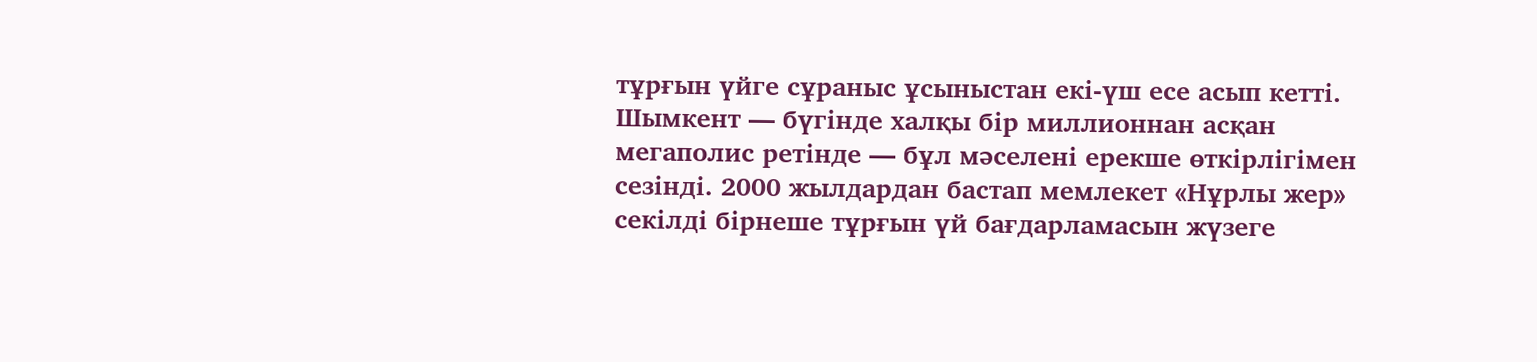тұрғын үйге сұраныс ұсыныстан екі-үш есе асып кетті. Шымкент — бүгінде халқы бір миллионнан асқан мегаполис ретінде — бұл мәселені ерекше өткірлігімен сезінді. 2000 жылдардан бастап мемлекет «Нұрлы жер» секілді бірнеше тұрғын үй бағдарламасын жүзеге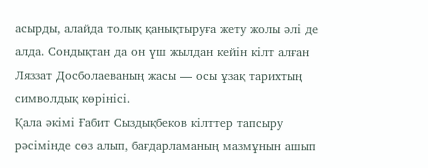асырды, алайда толық қанықтыруға жету жолы әлі де алда. Сондықтан да он үш жылдан кейін кілт алған Ляззат Досболаеваның жасы — осы ұзақ тарихтың символдық көрінісі.
Қала әкімі Ғабит Сыздықбеков кілттер тапсыру рәсімінде сөз алып, бағдарламаның мазмұнын ашып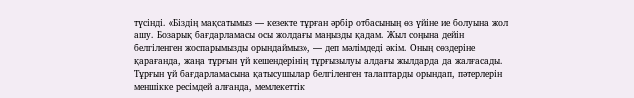түсінді. «Біздің мақсатымыз — кезекте тұрған әрбір отбасының өз үйіне ие болуына жол ашу. Бозарық бағдарламасы осы жолдағы маңызды қадам. Жыл соңына дейін белгіленген жоспарымызды орындаймыз», — деп мәлімдеді әкім. Оның сөздеріне қарағанда, жаңа тұрғын үй кешендерінің тұрғызылуы алдағы жылдарда да жалғасады. Тұрғын үй бағдарламасына қатысушылар белгіленген талаптарды орындап, пәтерлерін меншікке ресімдей алғанда, мемлекеттік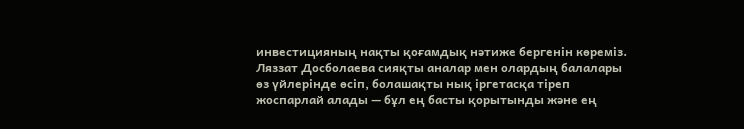инвестицияның нақты қоғамдық нәтиже бергенін көреміз. Ляззат Досболаева сияқты аналар мен олардың балалары өз үйлерінде өсіп, болашақты нық іргетасқа тіреп жоспарлай алады — бұл ең басты қорытынды және ең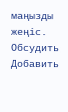маңызды жеңіс.
Обсудить
Добавить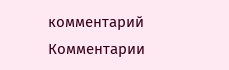комментарий
Комментарии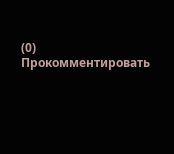(0)
Прокомментировать